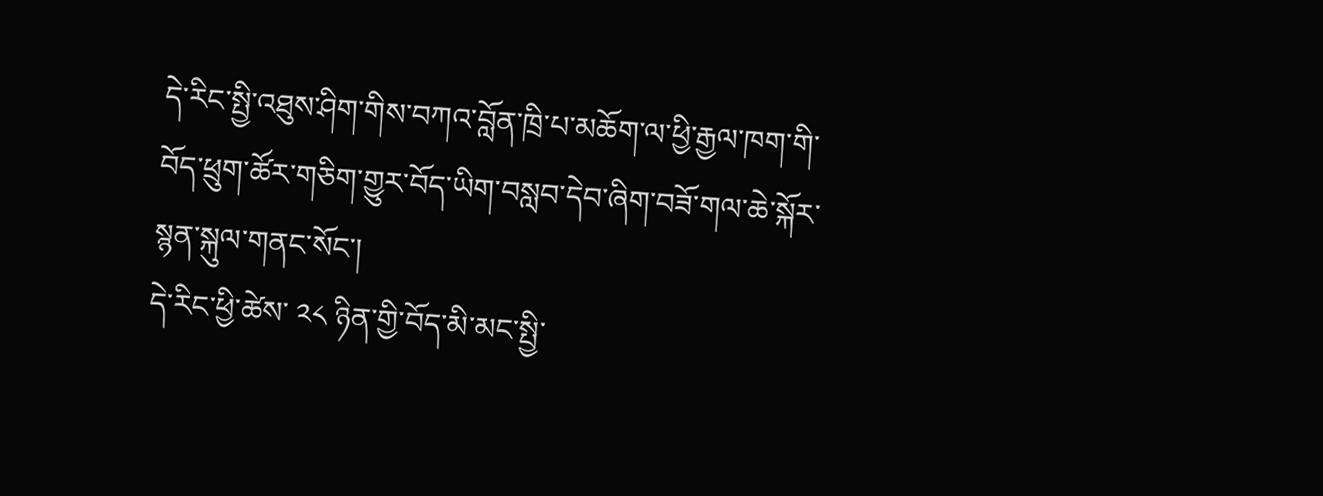དེ་རིང་སྤྱི་འཐུས་ཤིག་གིས་བཀའ་བློན་ཁྲི་པ་མཆོག་ལ་ཕྱི་རྒྱལ་ཁག་གི་བོད་ཕྲུག་ཚོར་གཅིག་གྱུར་བོད་ཡིག་བསླབ་དེབ་ཞིག་བཟོ་གལ་ཆེ་སྐོར་སྙན་སྐུལ་གནང་སོང་།
དེ་རིང་ཕྱི་ཚེས་ ༢༨ ཉིན་གྱི་བོད་མི་མང་སྤྱི་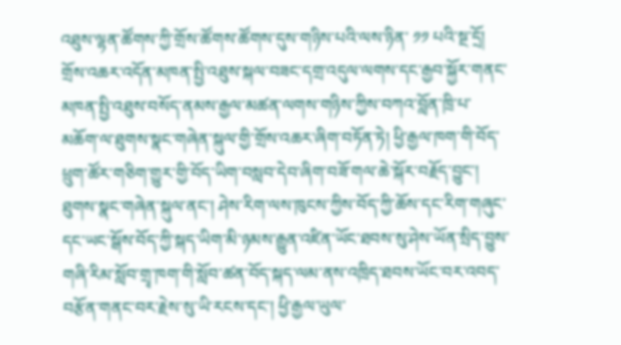འཐུས་ལྷན་ཚོགས་ཀྱི་གྲོས་ཚོགས་ཚོགས་དུས་གཉིས་པའི་ལས་ཉིན་ ༡༡ པའི་སྔ་དྲོ། གྲོས་འཆར་འདོན་མཁན་སྤྱི་འཐུས་སྐལ་བཟང་དགྲ་འདུལ་ལགས་དང་རྒྱབ་སྐྱོར་གནང་མཁན་སྤྱི་འཐུས་བསོད་ནམས་རྒྱལ་མཚན་ལགས་གཉིས་ཀྱིས་བཀའ་བློན་ཁྲི་པ་མཆོག་ལ་ཐུགས་སྣང་གཞེན་སྐུལ་གྱི་གྲོས་འཆར་ཞིག་བཏོན་ཏེ། ཕྱི་རྒྱལ་ཁག་གི་བོད་ཕྲུག་ཚོར་གཅིག་གྱུར་གྱི་བོད་ཡིག་བསླབ་དེབ་ཞིག་བཟོ་གལ་ཆེ་སྐོར་བརྗོད་བྱུང་།
ཐུགས་སྣང་གཞེན་སྐུལ་ནང་། ཤེས་རིག་ལས་ཁུངས་ཀྱིས་བོད་ཀྱི་ཆོས་དང་རིག་གཞུང་དང་ཡང་སྒོས་བོད་ཀྱི་སྐད་ཡིག་མི་ཉམས་རྒྱུན་འཛིན་ཡོང་ཐབས་སུ་ཤེས་ཡོན་སྲིད་བྱུས་གཞི་རིམ་སློབ་གྲྭ་ཁག་གི་སློབ་ཚན་བོད་སྐད་ལམ་ནས་འཁྲིད་ཐབས་ཡོང་བར་འབད་བརྩོན་གནང་བར་རྗེས་སུ་ཡི་རངས་དང་། ཕྱི་རྒྱལ་ཡུལ་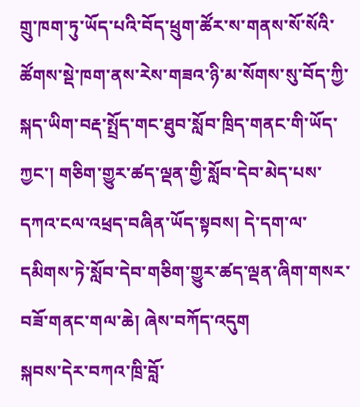གྲུ་ཁག་ཏུ་ཡོད་པའི་བོད་ཕྲུག་ཚོར་ས་གནས་སོ་སོའི་ཚོགས་སྡེ་ཁག་ནས་རེས་གཟའ་ཉི་མ་སོགས་སུ་བོད་ཀྱི་སྐད་ཡིག་བརྡ་སྤྲོད་གང་ཐུབ་སློབ་ཁྲིད་གནང་གི་ཡོད་ཀྱང་། གཅིག་གྱུར་ཚད་ལྡན་གྱི་སློབ་དེབ་མེད་པས་དཀའ་ངལ་འཕྲད་བཞིན་ཡོད་སྟབས། དེ་དག་ལ་དམིགས་ཏེ་སློབ་དེབ་གཅིག་གྱུར་ཚད་ལྡན་ཞིག་གསར་བཟོ་གནང་གལ་ཆེ། ཞེས་བཀོད་འདུག
སྐབས་དེར་བཀའ་ཁྲི་བློ་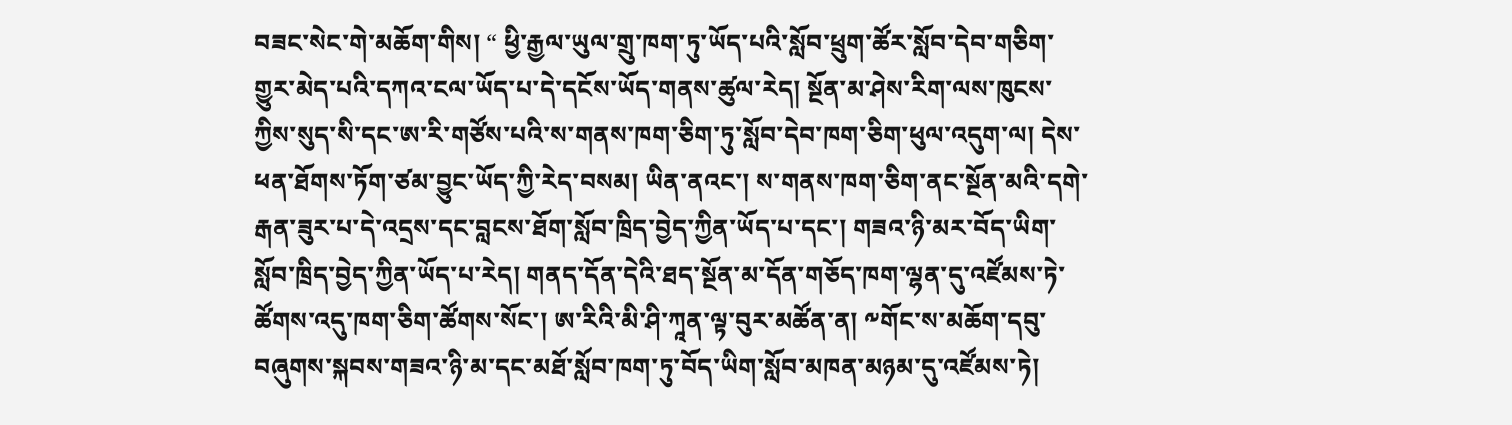བཟང་སེང་གེ་མཆོག་གིས། “ ཕྱི་རྒྱལ་ཡུལ་གྲུ་ཁག་ཏུ་ཡོད་པའི་སློབ་ཕྲུག་ཚོར་སློབ་དེབ་གཅིག་གྱུར་མེད་པའི་དཀའ་ངལ་ཡོད་པ་དེ་དངོས་ཡོད་གནས་ཚུལ་རེད། སྔོན་མ་ཤེས་རིག་ལས་ཁུངས་ཀྱིས་སུད་སི་དང་ཨ་རི་གཙོས་པའི་ས་གནས་ཁག་ཅིག་ཏུ་སློབ་དེབ་ཁག་ཅིག་ཕུལ་འདུག་ལ། དེས་ཕན་ཐོགས་ཏོག་ཙམ་བྱུང་ཡོད་ཀྱི་རེད་བསམ། ཡིན་ནའང་། ས་གནས་ཁག་ཅིག་ནང་སྔོན་མའི་དགེ་རྒན་ཟུར་པ་དེ་འདྲས་དང་བླངས་ཐོག་སློབ་ཁྲིད་བྱེད་ཀྱིན་ཡོད་པ་དང་། གཟའ་ཉི་མར་བོད་ཡིག་སློབ་ཁྲིད་བྱེད་ཀྱིན་ཡོད་པ་རེད། གནད་དོན་དེའི་ཐད་སྔོན་མ་དོན་གཅོད་ཁག་ལྷན་དུ་འཛོམས་ཏེ་ཚོགས་འདུ་ཁག་ཅིག་ཚོགས་སོང་། ཨ་རིའི་མི་ཤི་ཀཱན་ལྟ་བུར་མཚོན་ན། ༸གོང་ས་མཆོག་དབུ་བཞུགས་སྐབས་གཟའ་ཉི་མ་དང་མཐོ་སློབ་ཁག་ཏུ་བོད་ཡིག་སློབ་མཁན་མཉམ་དུ་འཛོམས་ཏེ།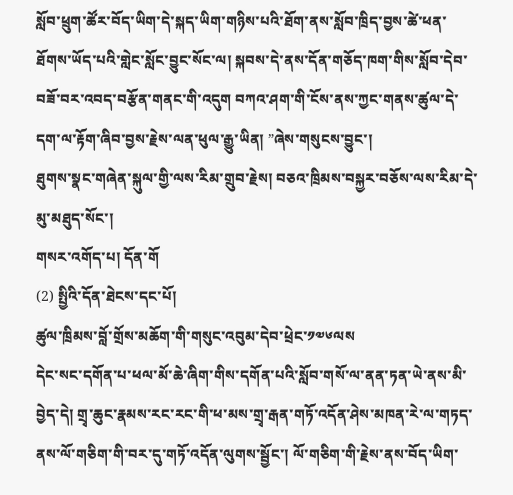སློབ་ཕྲུག་ཚོར་བོད་ཡིག་དེ་སྐད་ཡིག་གཉིས་པའི་ཐོག་ནས་སློབ་ཁྲིད་བྱས་ཚེ་ཕན་ཐོགས་ཡོད་པའི་གླེང་སློང་བྱུང་སོང་ལ། སྐབས་དེ་ནས་དོན་གཅོད་ཁག་གིས་སློབ་དེབ་བཟོ་བར་འབད་བརྩོན་གནང་གི་འདུག བཀའ་ཤག་གི་ངོས་ནས་ཀྱང་གནས་ཚུལ་དེ་དག་ལ་རྟོག་ཞིབ་བྱས་རྗེས་ལན་ཕུལ་རྒྱུ་ཡིན། ”ཞེས་གསུངས་བྱུང་།
ཐུགས་སྣང་གཞེན་སྐུལ་གྱི་ལས་རིམ་གྲུབ་རྗེས། བཅའ་ཁྲིམས་བསྐྱར་བཅོས་ལས་རིམ་དེ་མུ་མཐུད་སོང་།
གསར་འགོད་པ། དོན་གོ
(2) སྤྱིའི་དོན་ཐེངས་དང་པོ།
ཚུལ་ཁྲིམས་བློ་གྲོས་མཆོག་གི་གསུང་འབུམ་དེབ་ཕྲེང་༡༧༦ལས
དེང་སང་དགོན་པ་ཕལ་མོ་ཆེ་ཞིག་གིས་དགོན་པའི་སློབ་གསོ་ལ་ནན་ཏན་ཡེ་ནས་མི་བྱེད་དེ། གྲྭ་ཆུང་རྣམས་རང་རང་གི་ཕ་མས་གྲྭ་རྒན་གཏོ་འདོན་ཤེས་མཁན་རེ་ལ་གཏད་ནས་ལོ་གཅིག་གི་བར་དུ་གཏོ་འདོན་ལུགས་སྦྱོང་། ལོ་གཅིག་གི་རྗེས་ནས་བོད་ཡིག་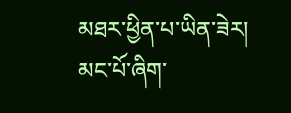མཐར་ཕྱིན་པ་ཡིན་ཟེར། མང་པོ་ཞིག་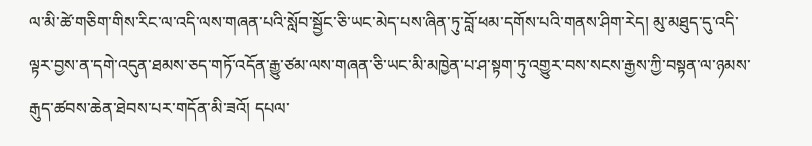ལ་མི་ཚེ་གཅིག་གིས་རིང་ལ་འདི་ལས་གཞན་པའི་སློབ་སྦྱོང་ཅི་ཡང་མེད་པས་ཞིན་ཏུ་བློ་ཕམ་དགོས་པའི་གནས་ཤིག་རེད། མུ་མཐུད་དུ་འདི་ལྟར་བྱས་ན་དགེ་འདུན་ཐམས་ཅད་གཏོ་འདོན་རྒྱུ་ཙམ་ལས་གཞན་ཅི་ཡང་མི་མཁྱེན་པ་ཤ་སྟག་ཏུ་འགྱུར་བས་སངས་རྒྱས་ཀྱི་བསྟན་ལ་ཉམས་རྒུད་ཚབས་ཆེན་ཐེབས་པར་གདོན་མི་ཟའོ། དཔལ་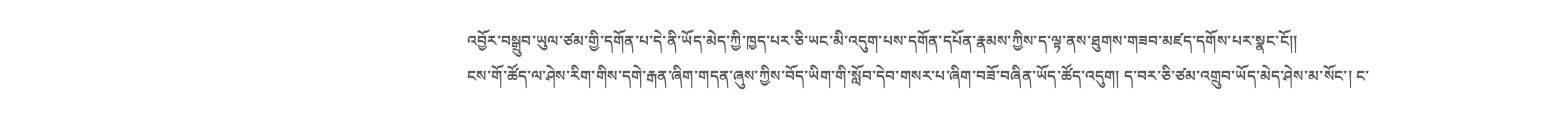འབྱོར་བསྒྲུབ་ཡུལ་ཙམ་གྱི་དགོན་པ་དེ་ནི་ཡོད་མེད་ཀྱི་ཁྱད་པར་ཅི་ཡང་མི་འདུག་པས་དགོན་དཔོན་རྣམས་ཀྱིས་ད་ལྟ་ནས་ཐུགས་གཟབ་མཛད་དགོས་པར་སྣང་ངོ།།
ངས་གོ་ཚོད་ལ་ཤེས་རིག་གིས་དགེ་རྒན་ཞིག་གདན་ཞུས་ཀྱིས་བོད་ཡིག་གི་སློབ་དེབ་གསར་པ་ཞིག་བཟོ་བཞིན་ཡོད་ཚོད་འདུག། ད་བར་ཅི་ཙམ་འགྲུབ་ཡོད་མེད་ཤེས་མ་སོང་། ང་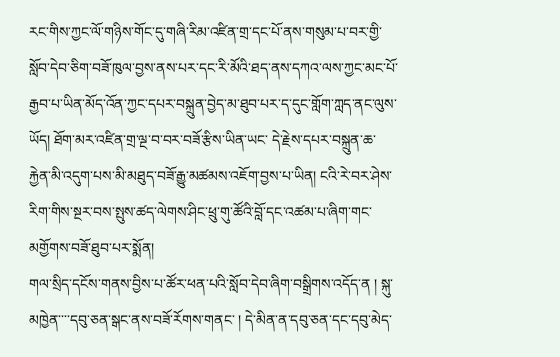རང་གིས་ཀྱང་ལོ་གཉིས་གོང་དུ་གཞི་རིམ་འཛིན་གྲ་དང་པོ་ནས་གསུམ་པ་བར་གྱི་སློབ་དེབ་ཅིག་བཟོ་ཁུལ་བྱས་ནས་པར་དང་རི་མོའི་ཐད་ནས་དཀའ་ལས་ཀྱང་མང་པོ་རྒྱབ་པ་ཡིན་མོད་འོན་ཀྱང་དཔར་བསྐྲུན་བྱེད་མ་ཐུབ་པར་ད་དུང་གློག་ཀླད་ནང་ལུས་ཡོད། ཐོག་མར་འཛིན་གྲ་ལྔ་བ་བར་བཟོ་རྩིས་ཡིན་ཡང་ དེ་རྗེས་དཔར་བསྐྲུན་ཆ་རྐྱེན་མི་འདུག་པས་མི་མཐུད་བཟོ་རྒྱུ་མཚམས་འཇོག་བྱས་པ་ཡིན། ངའི་རེ་བར་ཤེས་རིག་གིས་སྔར་བས་སྤུས་ཚད་ལེགས་ཤིང་ཕྲུ་གུ་ཚོའི་བློ་དང་འཚམ་པ་ཞིག་གང་མགྱོགས་བཟོ་ཐུབ་པར་སྨོན།
གལ་སྲིད་དངོས་གནས་བྱིས་པ་ཚོར་ཕན་པའི་སློབ་དེབ་ཞིག་བསྒྲིགས་འདོད་ན ། སྐུ་མཁྱེན་་་་དབུ་ཅན་སྒང་ནས་བཟོ་རོགས་གནང་ ། དེ་མིན་ན་དབུ་ཅན་དང་དབུ་མེད་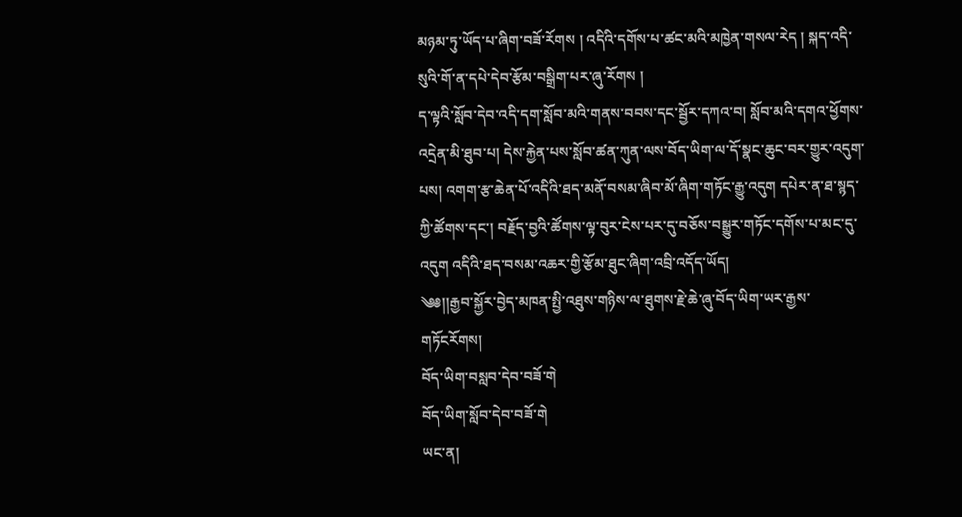མཉམ་ཏུ་ཡོད་པ་ཞིག་བཟོ་རོགས ། འདིའི་དགོས་པ་ཚང་མའི་མཁྱེན་གསལ་རེད ། སྐད་འདི་སུའི་གོ་ན་དཔེ་དེབ་རྩོམ་བསྒྲིག་པར་ཞུ་རོགས །
ད་ལྟའི་སློབ་དེབ་འདི་དག་སློབ་མའི་གནས་བབས་དང་སྦྱོར་དཀའ་བ། སློབ་མའི་དགའ་ཕྱོགས་འདྲེན་མི་ཐུབ་པ། དེས་རྐྱེན་པས་སློབ་ཚན་ཀུན་ལས་བོད་ཡིག་ལ་དོ་སྣང་ཆུང་བར་གྱུར་འདུག་པས། འགག་རྩ་ཆེན་པོ་འདིའི་ཐད་མནོ་བསམ་ཞིབ་མོ་ཞིག་གཏོང་རྒྱུ་འདུག དཔེར་ན་ཐ་སྙད་ཀྱི་ཚོགས་དང་། བརྗོད་བྱའི་ཚོགས་ལྟ་བུར་ངེས་པར་དུ་བཅོས་བསྒྱུར་གཏོང་དགོས་པ་མང་དུ་འདུག འདིའི་ཐད་བསམ་འཆར་གྱི་རྩོམ་ཐུང་ཞིག་འབྲི་འདོད་ཡོད།
༄༅།།རྒྱབ་སྐྱོར་བྱེད་མཁན་སྤྱི་འཐུས་གཉིས་ལ་ཐུགས་རྗེ་ཆེ་ཞུ་བོད་ཡིག་ཡར་རྒྱས་གཏོངརོགས།
བོད་ཡིག་བསླབ་དེབ་བཟོ་གེ
བོད་ཡིག་སློབ་དེབ་བཟོ་གེ
ཡང་ན།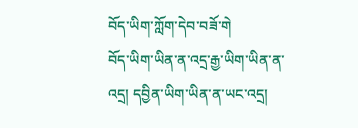བོད་ཡིག་ཀློག་དེབ་བཟོ་གེ
བོད་ཡིག་ཡིན་ན་འདྲ་རྒྱ་ཡིག་ཡིན་ན་འདྲ། དབྱིན་ཡིག་ཡིན་ན་ཡང་འདྲ།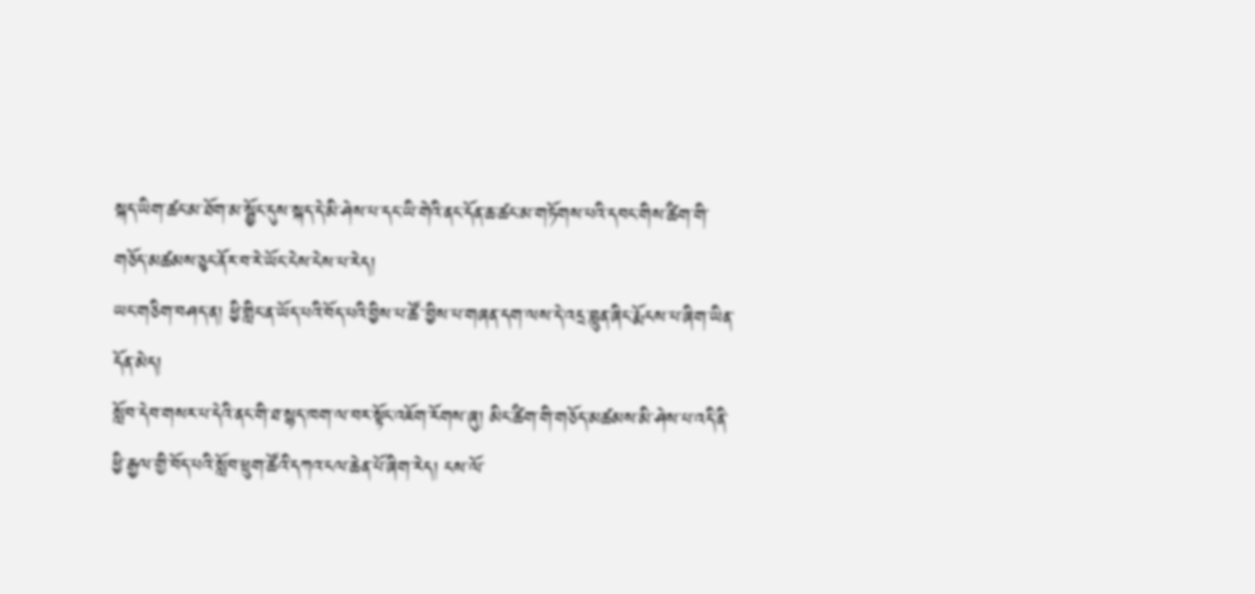སྐད་ཡིག་ཚང་མ་ཐོག་མ་སྦྱོང་དུས་སྐད་དེ་མི་ཤེས་པ་དང་ཡི་གེའི་ནང་དོན་ཆ་ཚང་མ་གཏོགས་པའི་དབང་གིས་ཚིག་གི་གཅོད་མཚམས་ཅུང་ནོར་བ་རེ་ཡོང་ངེས་ངེས་པ་རེད།
ཡང་གཅིག་བཤད་ན། ཕྱི་གླིང་ན་ཡོད་པའི་བོད་པའི་བྱིས་པ་ཚོ་་བྱིས་པ་གཞན་དག་ལས་དེ་འདྲ་བླུན་ཞིང་རྨོངས་པ་ཞིག་ཡིན་དོན་མེད།
སློབ་དེབ་གསར་པ་དེའི་ནང་གི་ཐ་སྙད་ཁག་ལ་བར་སྟོང་འཇོག་རོགས་ཞུ། མིང་ཚིག་གི་གཅོད་མཚམས་མི་ཤེས་པ་འདི་ནི་ཕྱི་རྒྱལ་གྱི་བོད་པའི་སློབ་ཕྲུག་ཚོའི་དཀའ་ངལ་ཆེན་པོ་ཞིག་རེད། ངས་ལོ་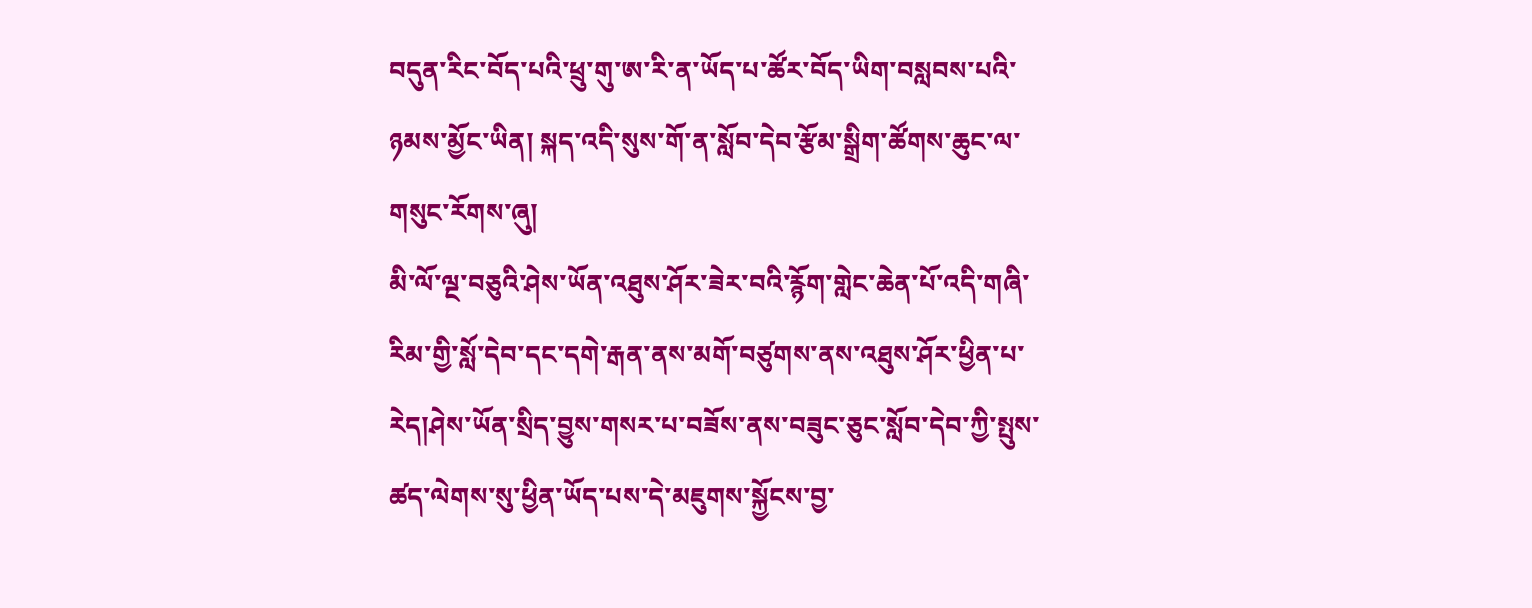བདུན་རིང་བོད་པའི་ཕྲུ་གུ་ཨ་རི་ན་ཡོད་པ་ཚོར་བོད་ཡིག་བསླབས་པའི་ཉམས་མྱོང་ཡིན། སྐད་འདི་སུས་གོ་ན་སློབ་དེབ་རྩོམ་སྒྲིག་ཚོགས་ཆུང་ལ་གསུང་རོགས་ཞུ།
མི་ལོ་ལྔ་བཅུའི་ཤེས་ཡོན་འཐུས་ཤོར་ཟེར་བའི་རྙོག་གླེང་ཆེན་པོ་འདི་གཞི་རིམ་གྱི་སློ་དེབ་དང་དགེ་རྒན་ནས་མགོ་བཙུགས་ནས་འཐུས་ཤོར་ཕྱིན་པ་རེད།ཤེས་ཡོན་སྲིད་བྱུས་གསར་པ་བཟོས་ནས་བཟུང་ཅུང་སློབ་དེབ་ཀྱི་སྤུས་ཚད་ལེགས་སུ་ཕྱིན་ཡོད་པས་དེ་མཇུགས་སྐྱོངས་བྱ་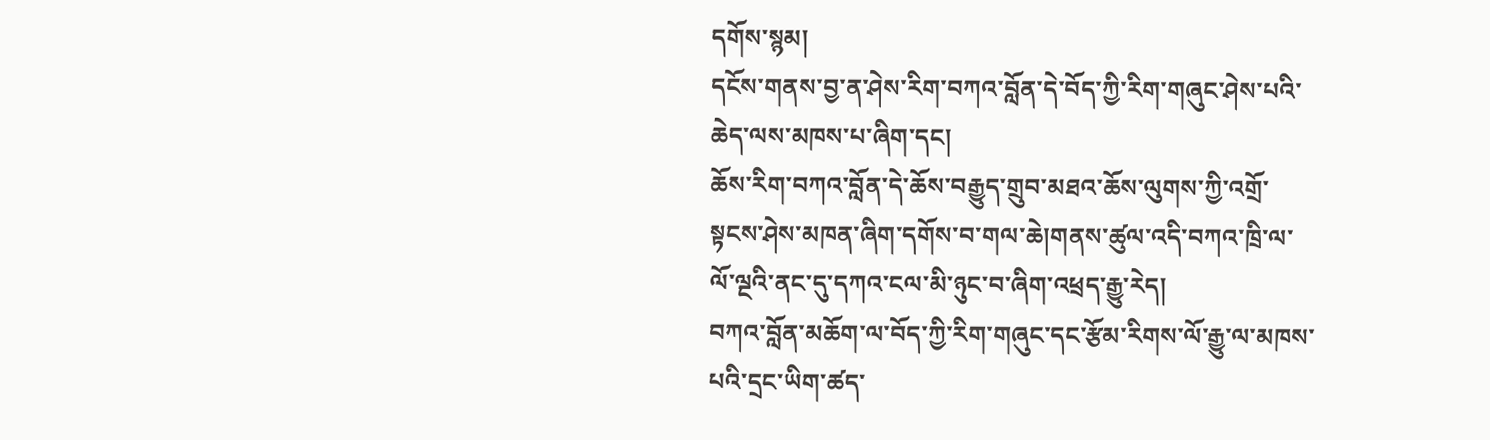དགོས་སྙམ།
དངོས་གནས་བྱ་ན་ཤེས་རིག་བཀའ་བློན་དེ་བོད་ཀྱི་རིག་གཞུང་ཤེས་པའི་ཆེད་ལས་མཁས་པ་ཞིག་དང།
ཆོས་རིག་བཀའ་བློན་དེ་ཆོས་བརྒྱུད་གྲུབ་མཐའ་ཆོས་ལུགས་ཀྱི་འགྲོ་སྟངས་ཤེས་མཁན་ཞིག་དགོས་བ་གལ་ཆེ།གནས་ཚུལ་འདི་བཀའ་ཁྲི་ལ་ལོ་ལྔའི་ནང་དུ་དཀའ་ངལ་མི་ཉུང་བ་ཞིག་འཕྲད་རྒྱུ་རེད།
བཀའ་བློན་མཆོག་ལ་བོད་ཀྱི་རིག་གཞུང་དང་རྩོམ་རིགས་ལོ་རྒྱུ་ལ་མཁས་པའི་དྲང་ཡིག་ཚད་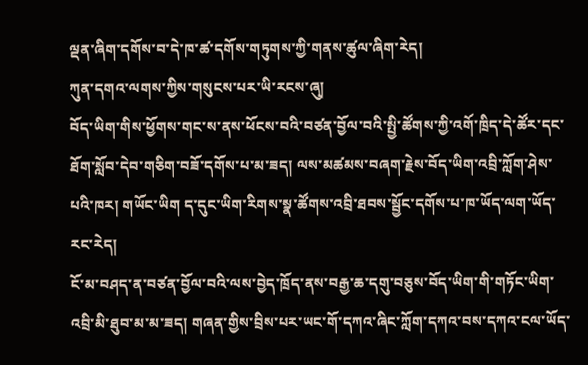ལྡན་ཞིག་དགོས་བ་དེ་ཁ་ཚ་དགོས་གཏུགས་ཀྱི་གནས་ཚུལ་ཞིག་རེད།
ཀུན་དགའ་ལགས་ཀྱིས་གསུངས་པར་ཡི་རངས་ཞུ།
བོད་ཡིག་གིས་ཕྱོགས་གང་ས་ནས་ཕོངས་བའི་བཙན་བྱོལ་བའི་སྤྱི་ཚོགས་ཀྱི་འགོ་ཁྲིད་དེ་ཚོར་དང་ཐོག་སློབ་དེབ་གཅིག་བཟོ་དགོས་པ་མ་ཟད། ལས་མཚམས་བཞག་རྗེས་བོད་ཡིག་འབྲི་ཀློག་ཤེས་པའི་ཁར། གཡོང་ཡིག ད་དུང་ཡིག་རིགས་སྣ་ཚོགས་འབྲི་ཐབས་སྦྱོང་དགོས་པ་ཁ་ཡོད་ལག་ཡོད་རང་རེད།
ངོ་མ་བཤད་ན་བཙན་བྱོལ་བའི་ལས་བྱེད་ཁྲོད་ནས་བརྒྱ་ཆ་དགུ་བཅུས་བོད་ཡིག་གི་གཏོང་ཡིག་འབྲི་མི་ཐུབ་མ་མ་ཟད། གཞན་གྱིས་བྲིས་པར་ཡང་གོ་དཀའ་ཞིང་ཀློག་དཀའ་བས་དཀའ་ངལ་ཡོད་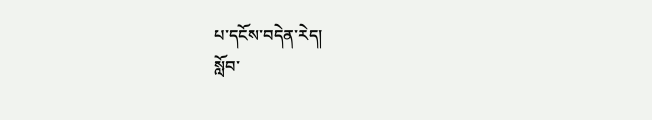པ་དངོས་བདེན་རེད།
སློབ་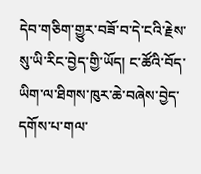དེབ་གཅིག་གྱུར་བཟོ་བ་དེ་ངའི་རྗེས་སུ་ཡི་རིང་བྱེད་གྱི་ཡོད། ང་ཚོའི་བོད་ཡིག་ལ་ཐིགས་ཁུར་ཆེ་བཞེས་བྱེད་དགོས་པ་གལ་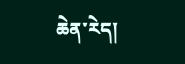ཆེན་རེད།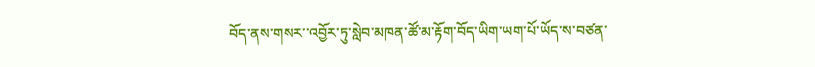བོད་ནས་གསར་་འབྱོར་ཏུ་སླེབ་མཁན་ཚོ་མ་རྟོག་བོད་ཡིག་ཡག་པོ་ཡོད་ས་བཙན་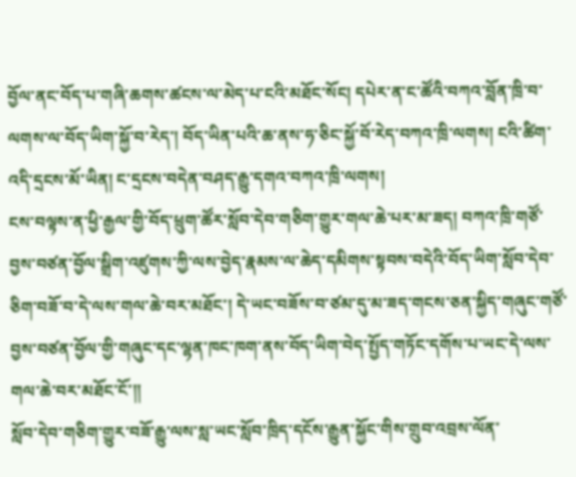བྱོལ་ནང་བོད་པ་གཞི་ཆགས་ཚངས་ལ་མེད་པ་ངའི་མཐོང་སོང། དཔེར་ན་ང་ཚོའི་བཀའ་བློན་ཁྲི་བ་ལགས་ལ་བོད་ཡིག་སྐྱོ་བ་རེད་། བོད་ཡིན་པའི་ཆ་ནས་ཧ་ཅིང་སྐྱོ་བོ་རེད་བཀའ་ཁྲི་ལགས། ངའི་ཚིག་འདི་དྲངས་མོ་ཡིན། ང་དྲངས་བདེན་བཤད་རྒྱུ་དགའ་བཀའ་ཁྲི་ལགས།
ངས་བལྟས་ན་ཕྱི་རྒྱལ་གྱི་བོད་ཕྲུག་ཚོར་སློབ་དེབ་གཅིག་གྱུར་གལ་ཆེ་པར་མ་ཟད། བཀའ་ཁྲི་གཙོ་བྱས་བཙན་བྱོལ་སྒྲིག་འཛུགས་ཀྱི་ལས་བྱེད་རྣམས་ལ་ཆེད་དམིགས་སྟབས་བདེའི་བོད་ཡིག་སློབ་དེབ་ཅིག་བཟོ་བ་དེ་ལས་གལ་ཆེ་བར་མཐོང་། དེ་ཡང་བཟོས་བ་ཙམ་དུ་མ་ཟད་གངས་ཅན་སྐྱིད་གཞུང་གཙོ་བྱས་བཙན་བྱོལ་གྱི་གཞུང་དང་ལྷན་ཁང་ཁག་ནས་བོད་ཡིག་བེད་སྤྱོད་གཏོང་དགོས་པ་ཡང་དེ་ལས་གལ་ཆེ་བར་མཐོང་ངོ་།།
སློབ་དེབ་གཅིག་གྱུར་བཟོ་རྒྱུ་ལས་སླ་ཡང་སློབ་ཁྲིད་དངོས་རྒྱུན་སྐྱོང་གིས་གྲུབ་འབྲས་ལོན་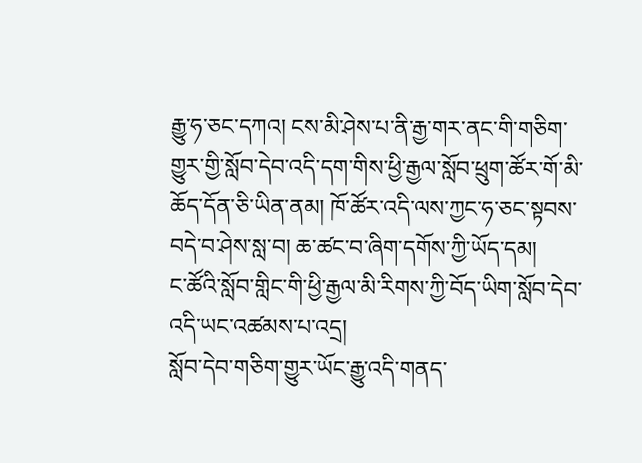རྒྱུ་ཧ་ཅང་དཀའ། ངས་མི་ཤེས་པ་ནི་རྒྱ་གར་ནང་གི་གཅིག་གྱུར་གྱི་སློབ་དེབ་འདི་དག་གིས་ཕྱི་རྒྱལ་སློབ་ཕྲུག་ཚོར་གོ་མི་ཆོད་དོན་ཅི་ཡིན་ནམ། ཁོ་ཚོར་འདི་ལས་ཀྱང་ཧ་ཅང་སྟབས་བདེ་བ་ཤེས་སླ་བ། ཆ་ཚང་བ་ཞིག་དགོས་ཀྱི་ཡོད་དམ།
ང་ཚོའི་སློབ་གླིང་གི་ཕྱི་རྒྱལ་མི་རིགས་ཀྱི་བོད་ཡིག་སློབ་དེབ་འདི་ཡང་འཚམས་པ་འདྲ།
སློབ་དེབ་གཅིག་གྱུར་ཡོང་རྒྱུ་འདི་གནད་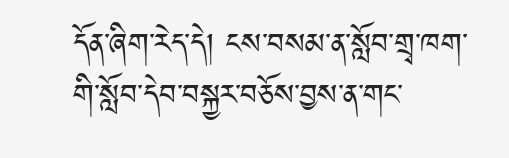དོན་ཞིག་རེད་དེ། ངས་བསམ་ན་སློབ་གྲྭ་ཁག་གི་སློབ་དེབ་བསྐྱར་བཅོས་བྱས་ན་གང་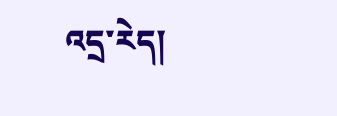འདྲ་རེད།